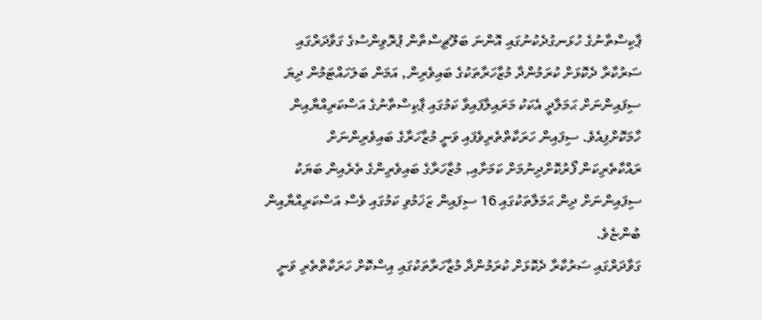ޕާކިސްތާނުގެ ހުޅަނގުދެކުނުގައި އޮންނަ ބަލޫޗިސްތާން ޕުރޮވިންސުގެ ގަވާދަރްގައި ސަރުކާރާ ދެކޮޅަށް ކުރަމުންދާ މުޒާހަރާތަކުގެ ބައިވެރިން, އަމަން ބަލަހައްޓަމުން ދިޔަ ސިފައިންނަށް ޙަމަލާދީ އެކަކު މަރައިލާފައިވާ ކަމުގައި ޕާކިސްތާނުގެ އަސްކަރިއްޔާއިން ހާމަކޮށްފިއެވެ. ސިފައިން ހަރަކާތްތެރިވެފައި ވަނީ މުޒާހަރާގެ ބައިވެރިންނަށް ރައްކާތެރިކަން ފޯރުކޮށްދިނުމަށް ކަމަށާއި, މުޒާހަރާގެ ބައިވެރިންގެ ތެރެއިން ބަޔަކު ސިފައިންނަށް ދިން ޙަމަލާތަކުގައި 16 ސިފައިން ޒަޚަމުވި ކަމުގައި ވެސް އަސްކަރިއްޔާއިން ބުންޏެވެ.
ގަވާދަރްގައި ސަރުކާރާ ދެކޮޅަށް ކުރަމުންދާ މުޒާހަރާތަކުގައި އިސްކޮށް ހަރަކާތްތެރި ވަނީ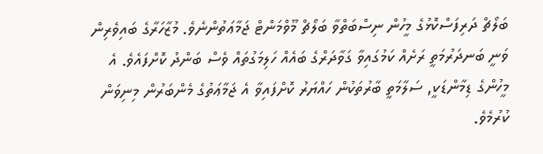ބަލޯޗް ދަރިފަސްކޮޅުގެ މީހުން ނިސްބަތްވާ ބަލޯޗް މޫވްމަންޓް ޖަމާޢަތުންނެވެ. މުޒާހަރާގެ ބައިވެރިން ވަނީ ބަނދަރުމަތީ ރަށެއް ކަމުގައިވާ ގަވާދަރްގެ ބައެއް ހަލިމަގުތައް ވެސް ބަންދު ކޮށްފައެވެ. އެ މީހުންގެ ޑިމާންޑަކީ, ސަލާމަތީ ބާރުތަކުން ހައްޔަރު ކޮށްފައިވާ އެ ޖަމާޢަތުގެ މެންބަރުން މިނިވަން ކުރުމެވެ.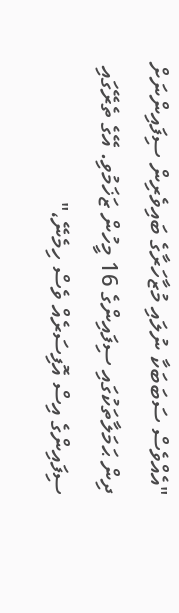"އެއްވެސް ސަބަބަކާ ނުލައި މުޒާހަރާގެ ބައިވެރިން ސިފައިންނަށް ދިން ޙަމަލާތަކުގައި ސިފައިންގެ 16 މީހުން ޒަޚަމުވި. އޭގެ ތެރޭގައި ސިފައިންގެ އިސް އޮފިސަރެއް ވެސް ހިމެނޭ،"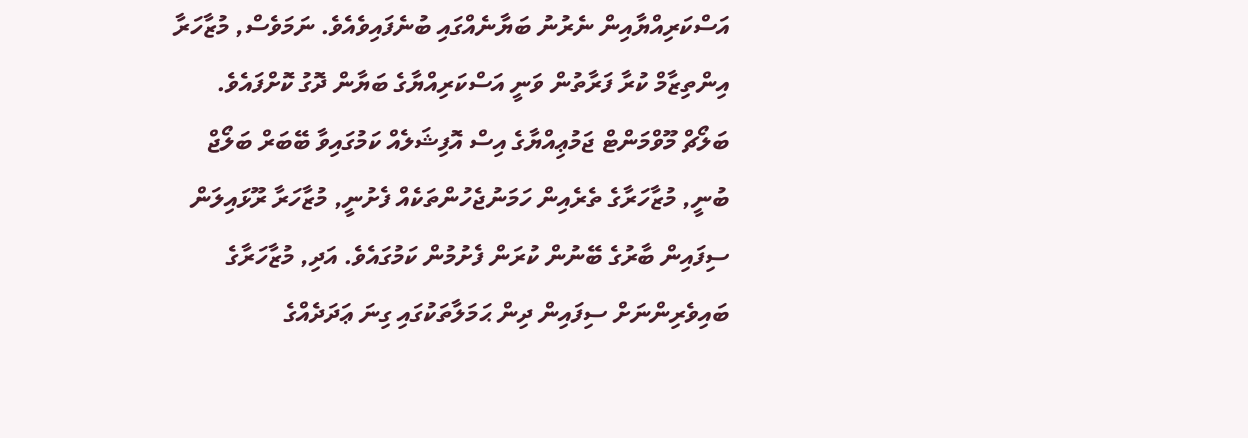އަސްކަރިއްޔާއިން ނެރުނު ބަޔާނެއްގައި ބުނެފައިވެއެވެ. ނަމަވެސް, މުޒާހަރާ އިންތިޒާމް ކުރާ ފަރާތުން ވަނީ އަސްކަރިއްޔާގެ ބަޔާން ދޮގު ކޮށްފައެވެ.
ބަލޯޗް މޫވްމަންޓް ޖަމުޢިއްޔާގެ އިސް އޮފިޝަލެއް ކަމުގައިވާ ބޭބަރް ބަލޯޖް ބުނީ, މުޒާހަރާގެ ތެރެއިން ހަމަނުޖެހުންތަކެއް ފެށުނީ, މުޒާހަރާ ރޫޅައިލަން ސިފައިން ބާރުގެ ބޭނުން ކުރަން ފެށުމުން ކަމުގައެވެ. އަދި, މުޒާހަރާގެ ބައިވެރިންނަށް ސިފައިން ދިން ޙަމަލާތަކުގައި ގިނަ ޢަދަދެއްގެ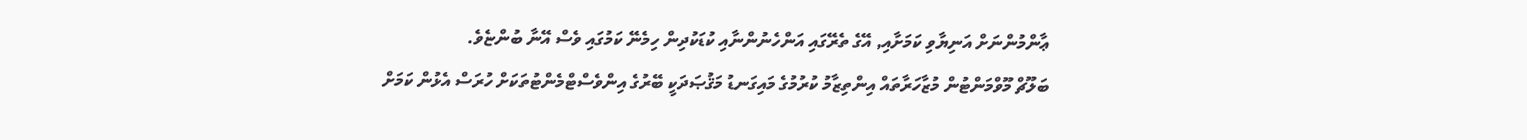ޢާންމުންނަށް އަނިޔާވި ކަމަށާއި, އޭގެ ތެރޭގައި އަންހެނުންނާއި ކުޑަކުދިން ހިމެނޭ ކަމުގައި ވެސް އޭނާ ބުންޏެވެ.
ބަލޫޗް މޫވްމަންޓުން މުޒާހަރާތައް އިންތިޒާމު ކުރުމުގެ މައިގަނޑު މަޤުޞަދަކީ ބޭރުގެ އިންވެސްޓްމެންޓުތަކަށް ހުރަސް އެޅުން ކަމަށް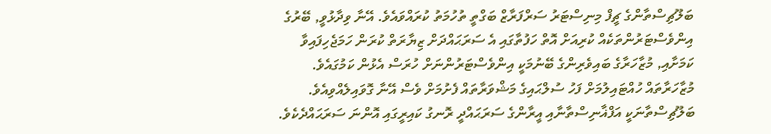ބަލޫޗިސްތާންގެ ޗީފް މިނިސްޓަރު ސަރްފަރާޒް ބަގްތީ ތުހުމަތު ކުރައްވައެވެ. އޭނާ ވިދާޅުވީ, ބޭރުގެ އިންވެސްޓަރުންތަކެއް ކުރިއަށް އޮތް ހަފުތާގައި އެ ސަރަޙައްދަށް ޒިޔާރަތް ކުރަން ހަމަޖެހިފައިވާ ކަމަށާއި, މުޒާހަރާގެ ބައިވެރިންގެ ބޭނުމަކީ އިންވެސްޓަރުންނަށް ހުރަސް އެޅުން ކަމުގައެވެ. މުޒާހަރާތައް ހުއްޓައިލުމަށް ފަހު ސުލްޙައިގެ މަޝްވަރާތައް ފެށުމަށް ވެސް އޭނާ ގޮވައިލެއްވިއެވެ.
ބަލޫޗިސްތާނަކީ އަފްޣާނިސްތާނާއި އީރާންގެ ސަރަޙައްދީ ރޮނގު ކައިރީގައި އޮންނަ ސަރަޙައްދެކެވެ.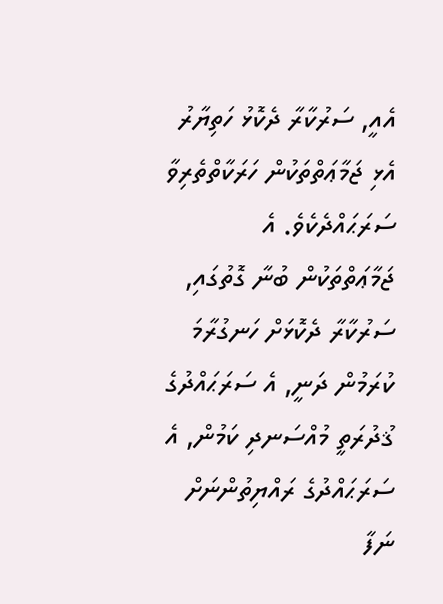އެއީ, ސަރުކާރާ ދެކޮޅު ހަތިޔާރު އެޅި ޖަމާޢަތްތަކުން ހަރަކާތްތެރިވާ ސަރަޙައްދެކެވެ. އެ ޖަމާޢަތްތަކުން ބުނާ ގޮތުގައި, ސަރުކާރާ ދެކޮޅަށް ހަނގުރާމަ ކުރަމުން ދަނީ, އެ ސަރަޙައްދުގެ ޤުދުރަތީ މުއްސަނދި ކަމުން, އެ ސަރަޙައްދުގެ ރައްޔިތުންނަށް ނަފާ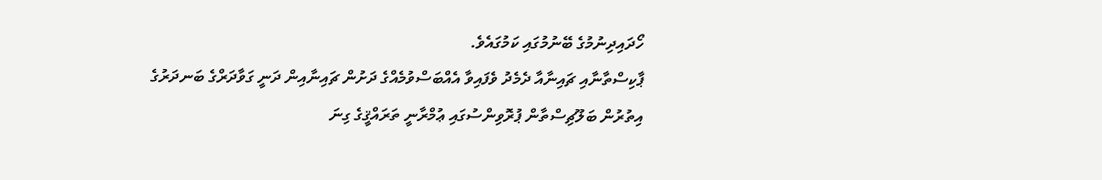ހޯދައިދިނުމުގެ ބޭނުމުގައި ކަމުގައެވެ.
ޕާކިސްތާނާއި ޗައިނާއާ ދެމެދު ވެފައިވާ އެއްބަސްވުމެއްގެ ދަށުން ޗައިނާއިން ދަނީ ގަވާދަރްގެ ބަނދަރުގެ އިތުރުން ބަލޫޗިސްތާން ޕުރޮވިންސުގައި ޢުމްރާނީ ތަރައްޤީގެ ގިނަ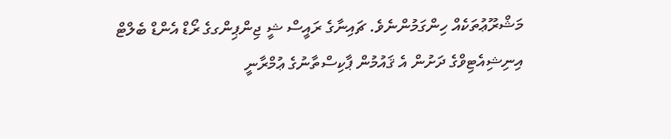މަޝްރޫޢުތަކެއް ހިންގަމުންނެވެ. ޗައިނާގެ ރައީސް ޝީ ޖިންޕިންގގެ ރޯޑް އެންޑް ބެލްޓް އިނިޝިއެޓިވްގެ ދަށުން އެ ޤައުމުން ޕާކިސްތާނުގެ ޢުމްރާނީ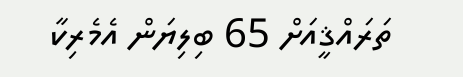ތަރައްޤީއަށް 65 ބިލިޔަން އެމެރިކާ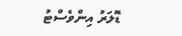ޑޮލަރު އިންވެސްޓު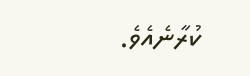ކުރާނެއެވެ.